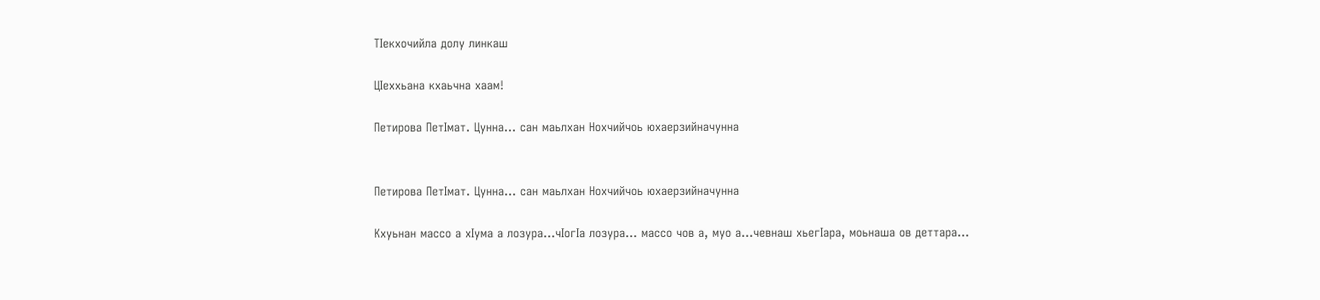ТIекхочийла долу линкаш

ЦIеххьана кхаьчна хаам!

Петирова ПетIмат. Цунна… сан маьлхан Нохчийчоь юхаерзийначунна


Петирова ПетIмат. Цунна… сан маьлхан Нохчийчоь юхаерзийначунна

Кхуьнан массо а хIума а лозура…чIогIа лозура… массо чов а, муо а…чевнаш хьегIара, моьнаша ов деттара…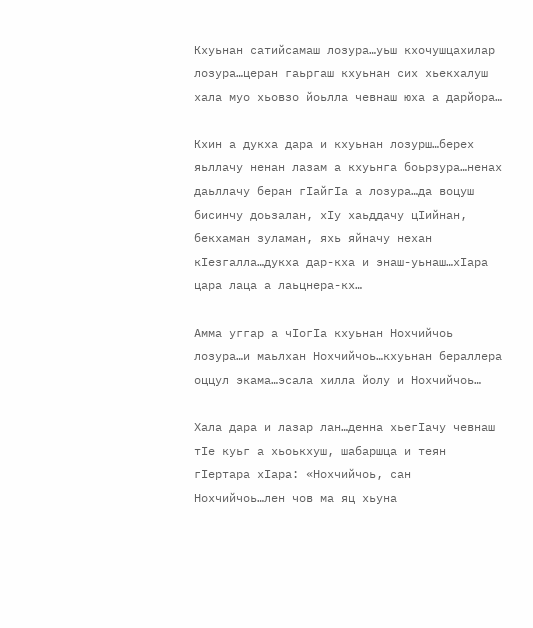Кхуьнан сатийсамаш лозура…уьш кхочушцахилар лозура…церан гаьргаш кхуьнан сих хьекхалуш хала муо хьовзо йоьлла чевнаш юха а дарйора…

Кхин а дукха дара и кхуьнан лозурш…берех яьллачу ненан лазам а кхуьнга боьрзура…ненах даьллачу беран гIайгIа а лозура…да воцуш бисинчу доьзалан, хIу хаьддачу цIийнан, бекхаман зуламан, яхь яйначу нехан кIезгалла…дукха дар-кха и энаш-уьнаш…хIара цара лаца а лаьцнера-кх…

Амма уггар а чIогIа кхуьнан Нохчийчоь лозура…и маьлхан Нохчийчоь…кхуьнан бераллера оццул экама…эсала хилла йолу и Нохчийчоь…

Хала дара и лазар лан…денна хьегIачу чевнаш тIе куьг а хьоькхуш, шабаршца и теян гIертара хIара: «Нохчийчоь, сан Нохчийчоь…лен чов ма яц хьуна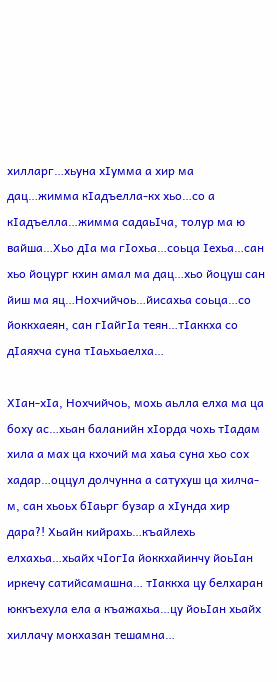хилларг…хьуна хIумма а хир ма дац…жимма кIадъелла-кх хьо…со а кIадъелла…жимма садаьIча, толур ма ю вайша…Хьо дIа ма гIохьа…соьца Iехьа…сан хьо йоцург кхин амал ма дац…хьо йоцуш сан йиш ма яц…Нохчийчоь…йисахьа соьца…со йоккхаеян, сан гIайгIа теян…тIаккха со дIаяхча суна тIаьхьаелха…

ХIан-хIа, Нохчийчоь, мохь аьлла елха ма ца боху ас…хьан баланийн хIорда чохь тIадам хила а мах ца кхочий ма хаьа суна хьо сох хадар…оццул долчунна а сатухуш ца хилча-м, сан хьоьх бIаьрг бузар а хIунда хир дара?! Хьайн кийрахь…къайлехь елхахьа…хьайх чIогIа йоккхайинчу йоьIан иркечу сатийсамашна… тIаккха цу белхаран юккъехула ела а къажахьа…цу йоьIан хьайх хиллачу мокхазан тешамна…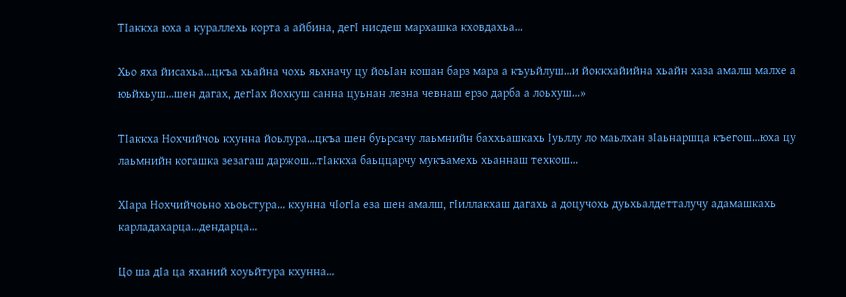ТIаккха юха а кураллехь корта а айбина, дегI нисдеш мархашка кховдахьа…

Хьо яха йисахьа…цкъа хьайна чохь яьхначу цу йоьIан кошан барз мара а къуьйлуш…и йоккхайийна хьайн хаза амалш малхе а юьйхьуш…шен дагах, дегIах йохкуш санна цуьнан лезна чевнаш ерзо дарба а лоьхуш…»

ТIаккха Нохчийчоь кхунна йоьлура…цкъа шен буьрсачу лаьмнийн баххьашкахь Iуьллу ло маьлхан зIаьнаршца къегош…юха цу лаьмнийн когашка зезагаш даржош…тIаккха баьццарчу мукъамехь хьаннаш техкош…

ХIара Нохчийчоьно хьоьстура… кхунна чIогIа еза шен амалш, гIиллакхаш дагахь а доцучохь дуьхьалдетталучу адамашкахь карладахарца…дендарца…

Цо ша дIа ца яханий хоуьйтура кхунна…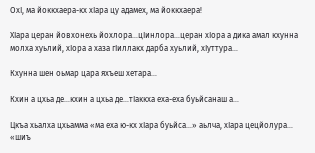ОхI, ма йоккхаера-кх хIара цу адамех, ма йоккхаера!

ХIара церан йовхонехь йохлора…цIинлора…церан хIора а дика амал кхунна молха хуьлий, хIора а хаза гIиллакх дарба хуьлий, хIуттура…

Кхунна шен оьмар цара яхъеш хетара…

Кхин а цхьа де…кхин а цхьа де…тIаккха еха-еха буьйсанаш а…

Цкъа хьалха цхьамма «ма еха ю-кх хIара буьйса…» аьлча, хIара цецйолура… «шиъ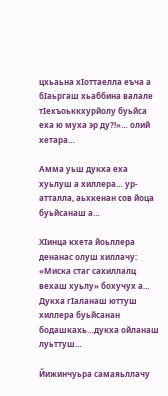цхьаьна хIоттаелла еъча а бIаьргаш хьаббина валале тIехъоьккхурйолу буьйса еха ю муха эр ду?!»… олий хетара…

Амма уьш дукха еха хуьлуш а хиллера… ур-атталла, аьхкенан сов йоца буьйсанаш а…

ХIинца кхета йоьллера денанас олуш хиллачу: «Миска стаг сахиллалц вехаш хуьлу» бохучух а… Дукха гIаланаш юттуш хиллера буьйсанан бодашкахь…дукха ойланаш луьттуш…

Йижинчуьра самаяьллачу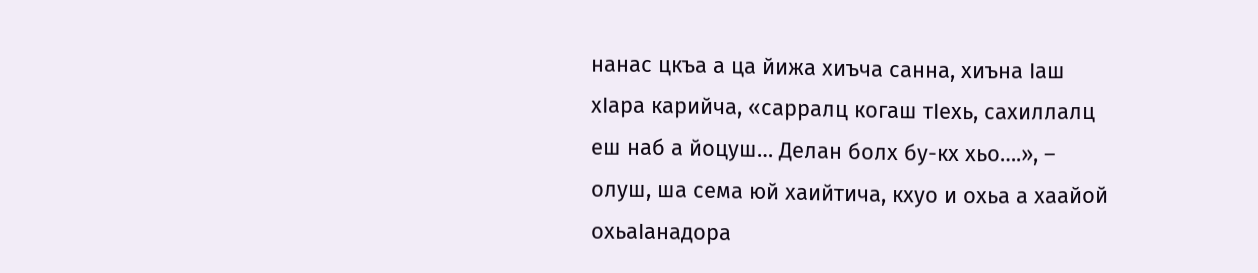нанас цкъа а ца йижа хиъча санна, хиъна Iаш хIара карийча, «сарралц когаш тIехь, сахиллалц еш наб а йоцуш… Делан болх бу-кх хьо….», – олуш, ша сема юй хаийтича, кхуо и охьа а хаайой охьаIанадора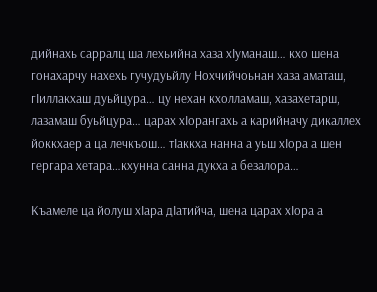дийнахь сарралц ша лехьийна хаза хIуманаш… кхо шена гонахарчу нахехь гучудуьйлу Нохчийчоьнан хаза аматаш, гIиллакхаш дуьйцура… цу нехан кхолламаш, хазахетарш, лазамаш буьйцура… царах хIорангахь а карийначу дикаллех йоккхаер а ца лечкъош… тIаккха нанна а уьш хIора а шен гергара хетара…кхунна санна дукха а безалора…

Къамеле ца йолуш хIара дIатийча, шена царах хIора а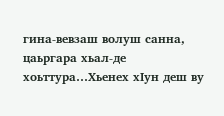гина-вевзаш волуш санна, цаьргара хьал-де хоьттура…Хьенех хIун деш ву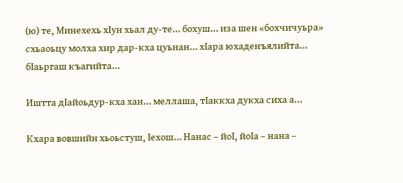(ю) те, Минехехь хIун хьал ду-те… бохуш… иза шен «бохчичуьра» схьаоьцу молха хир дар-кха цуьнан… хIара юхаденъялийта… бIаьргаш къагийта…

Иштта дIайоьдур-кха хан… меллаша, тIаккха дукха сиха а…

Кхара вовшийн хьоьстуш, Iехош… Нанас – йоI, йоIа – нана –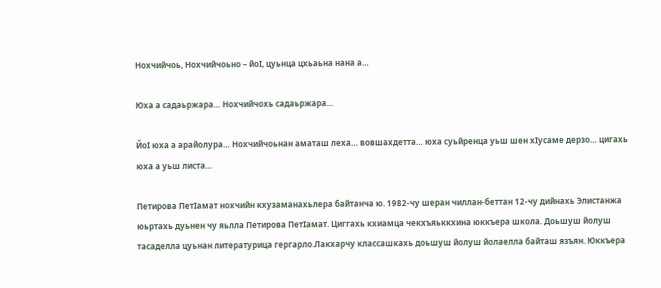Нохчийчоь, Нохчийчоьно – йоI, цуьнца цхьаьна нана а…

Юха а садаьржара… Нохчийчохь садаьржара…

ЙоI юха а арайолура… Нохчийчоьнан аматаш леха… вовшахдетта… юха суьйренца уьш шен хIусаме дерзо… цигахь юха а уьш листа…

Петирова ПетIамат нохчийн кхузаманахьлера байтанча ю. 1982-чу шеран чиллан-беттан 12-чу дийнахь Элистанжа юьртахь дуьнен чу яьлла Петирова ПетIамат. Циггахь кхиамца чекхъяьккхина юккъера школа. Доьшуш йолуш тасаделла цуьнан литературица гергарло.Лакхарчу классашкахь доьшуш йолуш йолаелла байташ язъян. Юккъера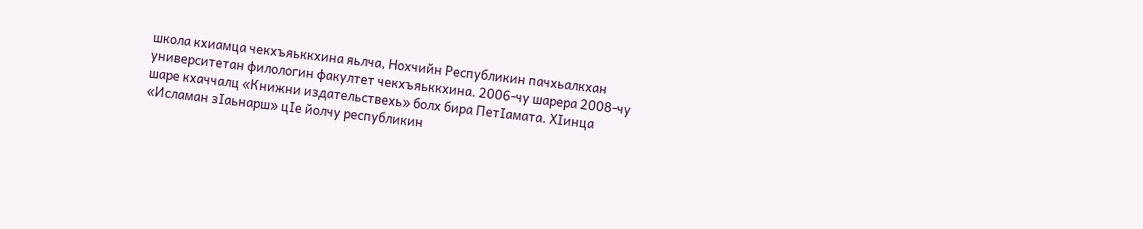школа кхиамца чекхъяьккхина яьлча, Нохчийн Республикин пачхьалкхан университетан филологин факултет чекхъяьккхина. 2006-чу шарера 2008-чу шаре кхаччалц «Книжни издательствехь» болх бира ПетIамата. ХIинца «Исламан зIаьнарш» цIе йолчу республикин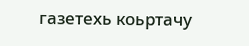газетехь коьртачу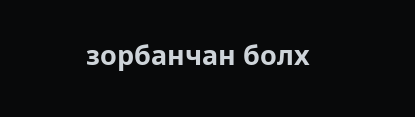зорбанчан болх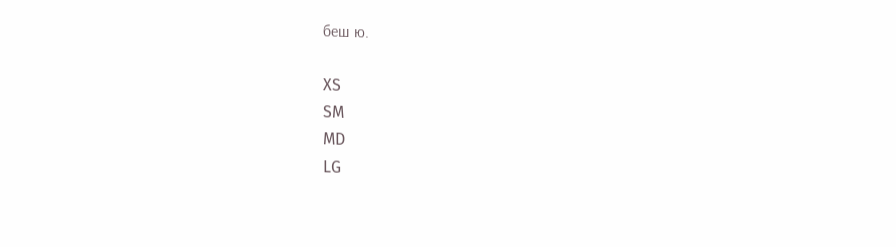беш ю.

XS
SM
MD
LG